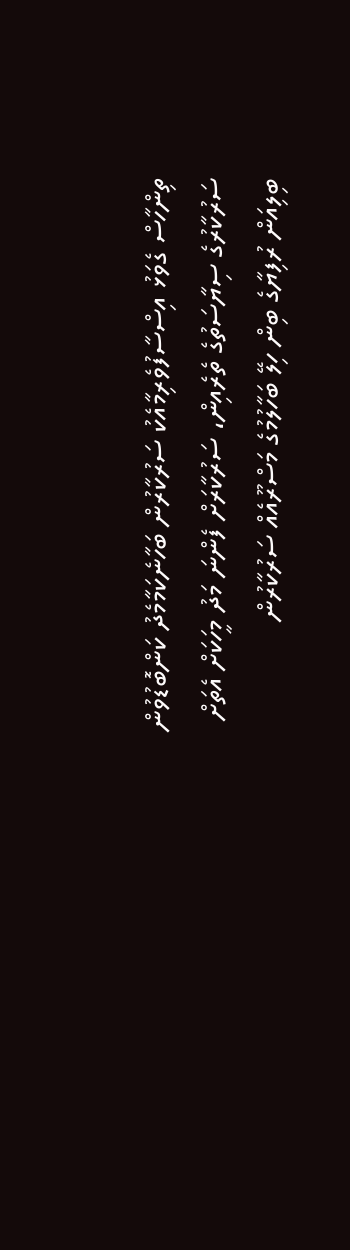ތިންހާސް ގެވަޅު އިސްސާފުވެރިމާއެކު ސަރުކާރުން ބަހާނެކަމާމެދު ކަންބޮޑުވުން
ސަރުކާރުގެ ސިޔާސަތުގެ ތެރެއިން، ސަރުކާރަށް ފެންނަ މަދު މީހަކަށް އެތަށް ބިލިއަން ރުފިޔާގެ ބިން ހިލޭ ބަހާލުމުގެ މަސްރޫއެއް ސަރުކާރުން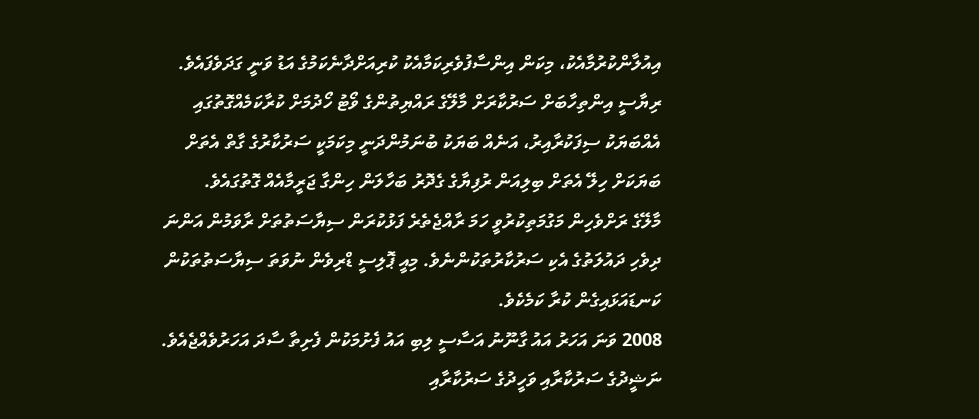އިއުލާންކުރުމާއެކު، މިކަން އިންސާފުވެރިކަމާއެކު ކުރިއަށްދާނެކަމުގެ އަޑު ވަނީ ގަދަވެފައެވެ. ރިޔާސީ އިންތިހާބަށް ސަރުކާރަށް މާލޭގެ ރައްޔިތުންގެ ވޯޓު ހޯދުމަށް ކުރާކަމެއްގޮތުގައި އެއްބަޔަކު ސިފަކުރާއިރު، އަނެއް ބަޔަކު ބުނަމުންދަނީ މިކަމަކީ ސަރުކާރުގެ ގާތް އެތަށް ބަޔަކަށް ހިލޭ އެތަށް ބިލިއަން ރުފިޔާގެ ގެދޮރު ބަހާލަން ހިންގާ ޖަރީމާއެއް ގޮތުގައެވެ.
މާލޭގެ ރަށްވެހިން މަގުމަތިކުރުވީ ހަމަ ރާއްޖެތެރެ ފަޅުކުރަން ސިޔާސަތުތަށް ރާވަމުން އަންނަ ދިވެހި ދައުލަތުގެ އެކި ސަރުކާރުތަކުންނެވެ. މިއީ ޕޮލިސީ ޑްރިވެން ނުވަތަ ސިޔާސަތުތަކުން ކަނޑައަޅައިގެން ކުރާ ކަމެކެވެ.
2008 ވަނަ އަހަރު އައު ގާނޫނު އަސާސީ ލިބި އައު ފެށުމަކުން ފެށިތާ ސާދަ އަހަރުވެއްޖެއެވެ. ނަޝީދުގެ ސަރުކާރާއި ވަހީދުގެ ސަރުކާރާއި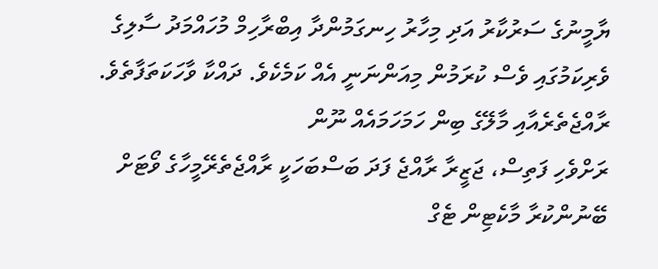ޔާމީނުގެ ސަރުކާރު އަދި މިހާރު ހިނގަމުންދާ އިބްރާހިމް މުހައްމަދު ސާލިގެ ވެރިކަމުގައި ވެސް ކުރަމުން މިއަންނަނީ އެއް ކަމެކެވެ. ދައްކާ ވާހަކަތަފާތެވެ.
ރާއްޖެތެރެއާއި މާލޭގެ ބިން ހަމަހަމައެއް ނޫން
ރަށްވެހި ފަތިސް، ޖަޒީރާ ރާއްޖެ ފަދަ ބަސްބަހަކީ ރާއްޖެތެރޭމީހާގެ ވޯޓަށް ބޭނުންކުރާ މާކެޓިން ޓެގް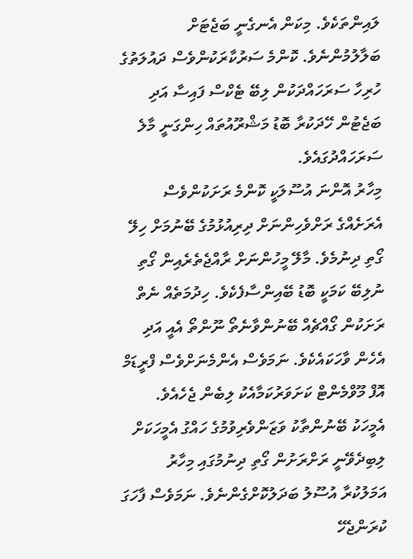ލައިންތަކެވެ. މިކަން އެނގެނީ ބަޖެޓަށް ބަލާލުމުންނެވެ. ކޮންމެ ސަރުކާރަކުންވެސް ދައުލަތުގެ ހުރިހާ ސަރަހައްދަކުން ލިބޭ ޓެކްސް ފައިސާ އަދި ބަޖެޓުން ހޭދަކުރާ ބޮޑު މަޝްރޫއުތައް ހިންގަނީ މާލެ ސަރަހައްދުގައެވެ.
މިހާރު އޮންނަ އުސޫލަކީ ކޮންމެ ރަށަކުންވެސް އެރަށެއްގެ ރަށްވެހިންނަށް ދިރިއުޅުމުގެ ބޭނުމަށް ހިލޭ ގޯތި ދިނުމެވެ. މާލޭ މީހުންނަށް ރާއްޖެތެރެއިން ގޯތި ނުލިބޭ ކަމަކީ ބޮޑު ބޭއިންސާފެކެވެ. ހިދުމަތެއް ނެތް ރަށަކުން ގޯއްޗެއް ބޭނުންވާނެތޯ ނޫންތޯ އެއީ އަދި އެހެން ވާހަކައެކެވެ. ނަމަވެސް އެންމެނަށްވެސް ފްރީޑަމް އޮފް މޫވްމެންޓް ކަށަވަރުކަމާއެކު ލިބެން ޖެހެއެވެ.
އެމީހަކު ބޭނުންތާކު ވަޒަންވެރިވުމުގެ ހައްގު އެމީހަކަށް ލިބިދެވޭނީ ރަށްރަށުން ގޯތި ދިނުމުގައި މިހާރު އަމަލުކުރާ އުސޫލު ބަދަލުކޮށްގެންނެވެ. ނަމަވެސް ފާހަގަ ކުރަންޖެހޭ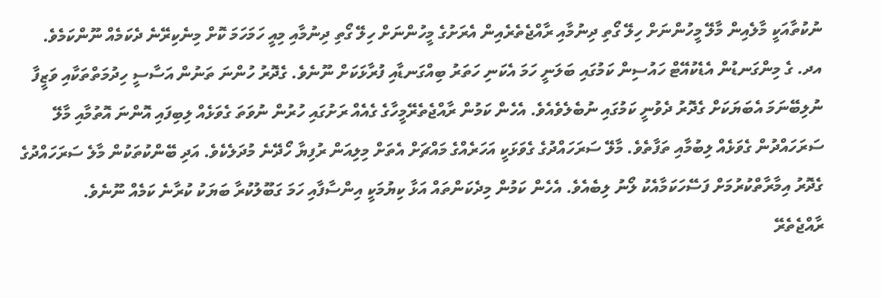ނުކުތާއަކީ މާލެއިން މާލޭ މީހުންނަށް ހިލޭ ގޯތި ދިނުމާއި ރާއްޖެތެރެއިން އެރަށުގެ މީހުންނަށް ހިލޭ ގޯތި ދިނުމާއި މިއީ ހަމަހަމަ ކޮށް މިނެކިރޭނެ ދެކަމެއް ނޫންކަމެވެ.
އދ. ގެ މިންގަނޑުން އެޑެކުއޭޓް ހައުސިން ކަމުގައި ބަލަނީ ހަމަ އެކަނި ހަތަރު ބިއްގަނޑާއި ފުރާޅަކަށް ނޫނެވެ. ގެދޮރު ހުންނަ ތަނުން އަސާސީ ހިދުމަތްތަކާއި ވަޒީފާ ނުލިބޭނަމަ އެބަޔަކަށް ގެދޮރު ދެވުނީ ކަމުގައި ނުބެލެވެއެވެ. އެހެން ކަމުން ރާއްޖެތެރޭމީހާގެ ގެއެއް ރަށުގައި ހުރުން ނުވަތަ ގެވަޅެއް ލިބިފައި އޮންނަ އޮތުމާއި މާލޭ ސަރަހައްދުން ގެވަޅެއް ލިބުމާއި ތަފާތެވެ. މާލޭ ސަރަހައްދުގެ ގެވަޅަކީ އަހަރެއްގެ މައްޗަށް އެތަށް މިލިއަން ރުފިޔާ ހޯދޭނެ މުދަލެކެވެ. އަދި ބޭންކުތަކުން މާލެ ސަރަހައްދުގެ ގެދޮރު އިމާރާތްކުރުމަށް ފަސޭހަކަމާއެކު ލޯނު ލިބެއެވެ. އެހެން ކަމުން މިދެކަންތައް އަޅާ ކިޔުމަކީ އިންސާފާއި ހަމަ ގަބޫލުކުރާ ބަޔަކު ކުރާނެ ކަމެއް ނޫނެވެ.
ރާއްޖެތެރޭ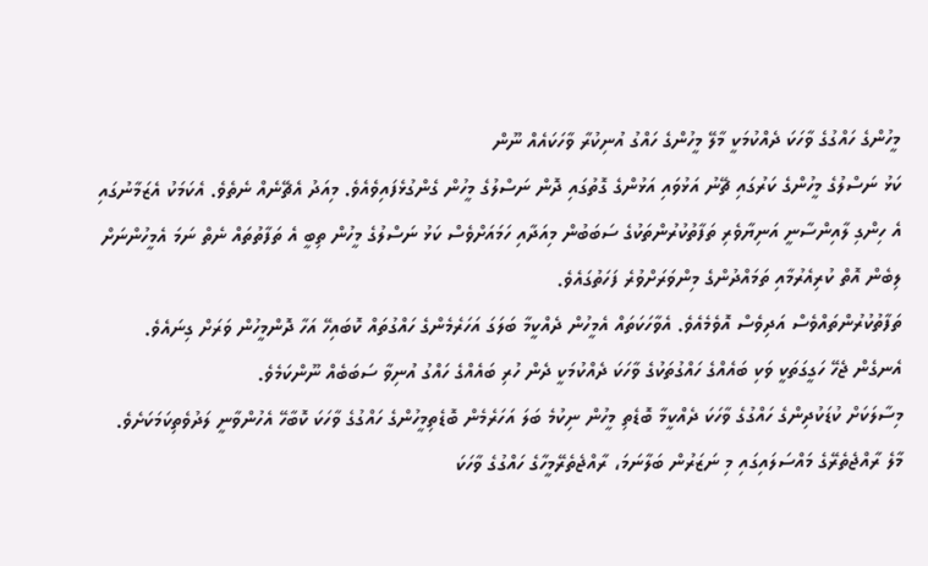މީހުންގެ ހައްގުގެ ވާހަކަ ދެއްކުމަކީ މާލޭ މީހުންގެ ހައްގު އުނިކުރާ ވާހަކައެއް ނޫން
ކަޅު ނަސްލުގެ މީހުންގެ ކަރުގައި ޗޭނު އަޅުވައި އަޅުންގެ ގޮތުގައި ދޮން ނަސްލުގެ މީހުން ގެންގުޅެފައިވެއެވެ. މިއަދު އެޗޭނެއް ނެތެވެ. އެކަމަކު އެޒަމާނުގައި އެ ހިންގި ލާއިންސާނީ އަނިޔާވެރި ތަފާތުކުރުންތަކުގެ ސަބަބުން މިއަދާއި ހަމައަށްވެސް ކަޅު ނަސްލުގެ މީހުން ތިބީ އެ ތަފާތުތައް ނެތް ނަމަ އެމީހުންނަށް ލިބެން އޮތް ކުރިއެރުމާއި ތަމައްދުންގެ މިންވަރަށްވުރެ ފަހަތުގައެވެ.
ތަފާތުކުރުންތައްވެސް އަދިވެސް އޮވެމެއެވެ. އެވާހަކަތައް އެމީހުން ދެއްކީމާ ބަލަގަ އަހަރެމެންގެ ހައްގުތައް ކޮބައިހޭ އަހާ ދޮންމީހުން ވަރަށް ގިނައެވެ. އެނގެން ޖެހޭ ހަގީގަތަކީ ވަކި ބައެއްގެ ހައްގުތަކުގެ ވާހަކަ ދެއްކުމަކީ ދެން ހުރި ބައެއްގެ ހައްގު އުނިވާ ސަބަބެއް ނޫންކަމެވެ.
މިސާލަކަށް ކުޑަކުދިންގެ ހައްގުގެ ވާހަކަ ދެއްކީމާ ބޮޑެތި މީހުން ނިކުމެ ބަލަ އަހަރެމެން ބޮޑެތިމީހުންގެ ހައްގުގެ ވާހަކަ ކޮބާހޭ އެހުންވާނީ ލަދުވެތިކަމަކަށެވެ. މާލެ ރާއްޖެތެރޭގެ މައްސަލައިގައި މި ނަޒަރުން ބަލާނަމަ، ރާއްޖެތެރޭމީހާގެ ހައްގުގެ ވާހަކަ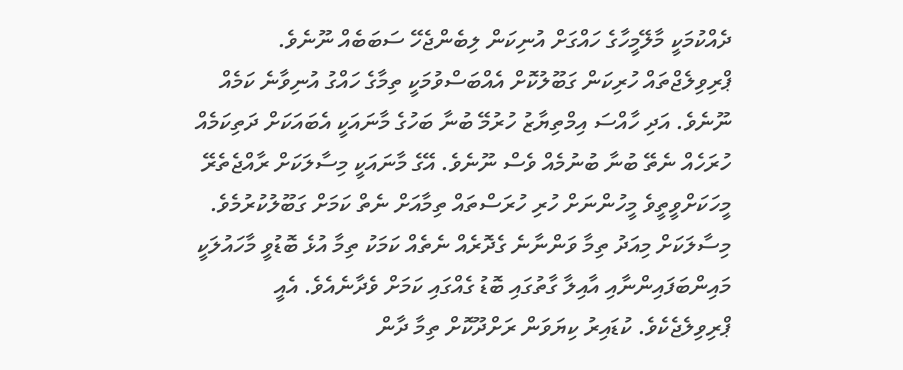ދެއްކުމަކީ މާލޭމީހާގެ ހައްގަށް އުނިކަން ލިބެންޖެހޭ ސަބަބެއް ނޫނެވެ.
ޕްރިވިލެޖްތައް ހުރިކަން ގަބޫލުކޮށް އެއްބަސްވުމަކީ ތިމާގެ ހައްގު އުނިވާނެ ކަމެއް ނޫނެވެ. އަދި ހާއްސަ އިމްތިޔާޒު ހުރުމޭ ބުނާ ބަހުގެ މާނައަކީ އެބައަކަށް ދަތިކަމެއް ހުރަހެއް ނެތޭ ބުނާ ބުނުމެއް ވެސް ނޫނެވެ. އޭގެ މާނައަކީ މިސާލަކަށް ރާއްޖެތެރޭ މީހަކަށްވީތީވެ މީހުންނަށް ހުރި ހުރަސްތައް ތިމާއަށް ނެތް ކަމަށް ގަބޫލުކުރުމެވެ.
މިސާލަކަށް މިއަދު ތިމާ ވަންނާނެ ގެދޮރެއް ނެތެއް ކަމަކު ތިމާ އުޅެ ބޮޑުވީ މާހައުލަކީ މައިންބަފައިންނާއި އާއިލާ ގާތުގައި ބޮޑު ގެއްގައި ކަމަށް ވެދާނެއެވެ. އެއީ ޕްރިވިލެޖެކެވެ. ކުޑައިރު ކިޔަވަން ރަށްދޫކޮށް ތިމާ ދާން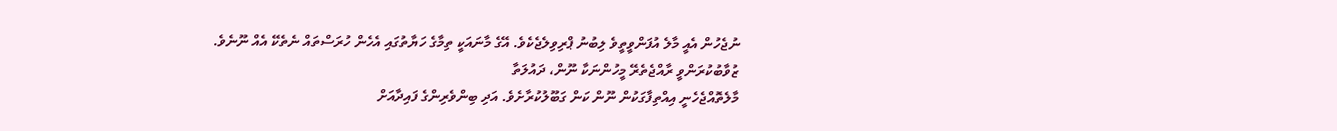ނުޖެހުން އެއީ މާލެ އުފަންވީތީވެ ލިބުނު ޕްރިވިލެޖެކެވެ. އޭގެ މާނައަކީ ތިމާގެ ހަޔާތުގައި އެހެން ހުރަސްތައް ނެތެކޭ އެއް ނޫނެވެ.
ޒުވާބުކުރަންވީ ރާއްޖެތެރޭ މީހުންނަކާ ނޫން، ދައުލަތާ
މާލެތޮއްޖެހެނީ އިއްތިފާގަކުން ނޫން ކަން ގަބޫލުކުރާށެވެ. އަދި ބިންވެރިންގެ ފައިދާއަށް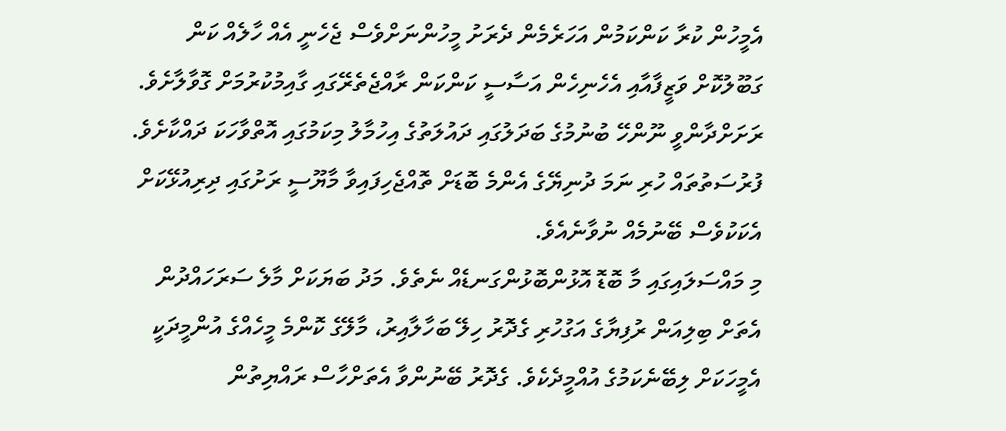އެމީހުން ކުރާ ކަންކަމުން އަހަރެމެން ދެރަށު މީހުންނަށްވެސް ޖެހެނީ އެއް ހާލެއް ކަން ގަބޫލުކޮށް ވަޒީފާއާއި އެހެނިހެން އަސާސީ ކަންކަން ރާއްޖެތެރޭގައި ގާއިމުކުރުމަށް ގޮވާލާށެވެ. ރަށަށްދާންވީ ނޫންހޭ ބުނުމުގެ ބަދަލުގައި ދައުލަތުގެ އިހުމާލު މިކަމުގައި އޮތްވާހަކަ ދައްކާށެވެ. ފުރުސަތުތައް ހުރި ނަމަ ދުނިޔޭގެ އެންމެ ބޮޑަށް ތޮއްޖެހިފައިވާ މާޔޫސީ ރަށުގައި ދިރިއުޅޭކަށް އެކަކުވެސް ބޭނުމެއް ނުވާނެއެވެ.
މި މައްސަލައިގައި މާ ބޮޑޮ އޮޅުންބޮޅުންގަނޑެއް ނެތެވެ. މަދު ބަޔަކަށް މާލެ ސަރަހައްދުން އެތަށް ބިލިއަން ރުފިޔާގެ އަގުހުރި ގެދޮރު ހިލޭ ބަހާލާއިރު، މާލޭގެ ކޮންމެ މީހެއްގެ އުންމީދަކީ އެމީހަކަށް ލިބޭނެކަމުގެ އުއްމީދެކެވެ. ގެދޮރު ބޭނުންވާ އެތަށްހާސް ރައްޔިތުން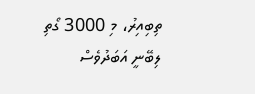ތިބިއިރު، މި 3000 ގޯތި ލިބޭނީ އަބަދުވެސް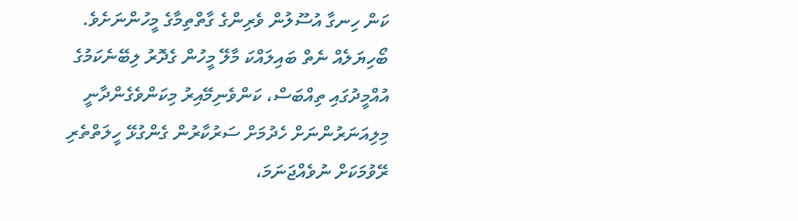ކަން ހިނގާ އުސޫލުން ވެރިންގެ ގާތްތިމާގެ މީހުންނަށެވެ. ބޯހިޔަލެއް ނެތް ބައިލައްކަ މާލޭ މީހުން ގެދޮރު ލިބޭނެކަމުގެ އުއްމީދުގައި ތިއްބަސް، ކަންވެނިމޭއިރު މިކަންވެގެންދާނީ މިލިއަނަރުންނަށް ހެދުމަށް ސަރުކާރުން ގެންގުޅޭ ހީލަތްތެރި ރޭވުމަކަށް ނުވެއްޖަނަމަ،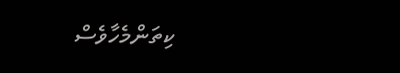ކިތަންމެހާވެސް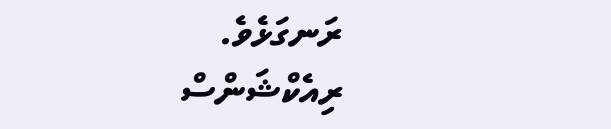ރަނގަޅެވެ.
ރިއެކްޝަންސް